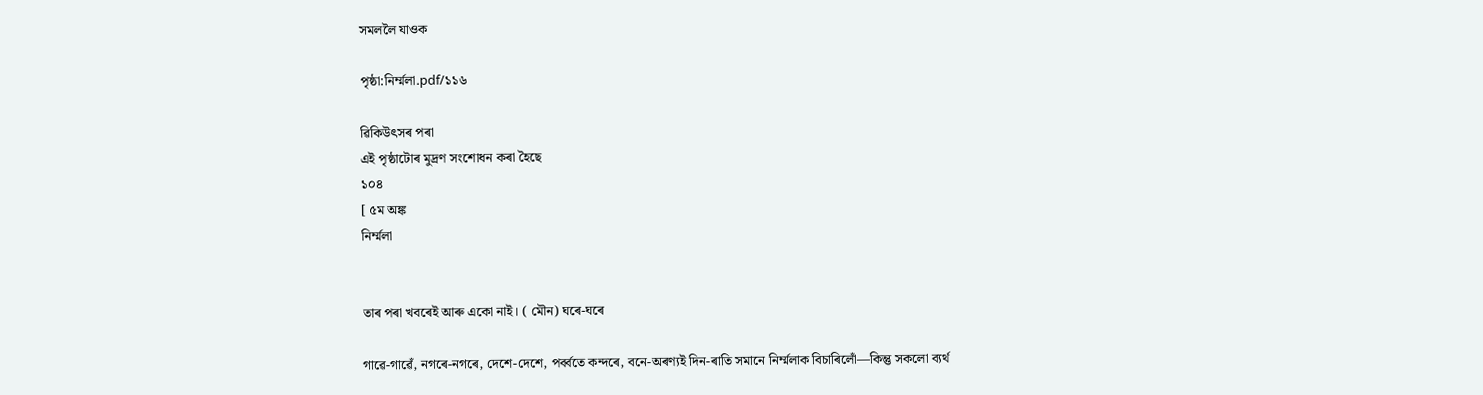সমললৈ যাওক

পৃষ্ঠা:নিৰ্ম্মলা.pdf/১১৬

ৱিকিউৎসৰ পৰা
এই পৃষ্ঠাটোৰ মুদ্ৰণ সংশোধন কৰা হৈছে
১০৪
[ ৫ম অঙ্ক
নিৰ্ম্মলা


তাৰ পৰা খবৰেই আৰু একো নাই। ( মৌন) ঘৰে-ঘৰে

গাৱে-গাৱেঁ, নগৰে-নগৰে, দেশে-দেশে, পৰ্ব্বতে কন্দৰে, বনে-অৰণ্যই দিন-ৰাতি সমানে নিৰ্ম্মলাক বিচাৰিলোঁ—কিন্তু সকলো ব্যৰ্থ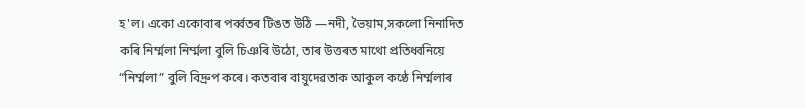হ'ল। একো একোবাৰ পৰ্ব্বতৰ টিঙত উঠি —নদী, ভৈয়াম,সকলো নিনাদিত কৰি নিৰ্ম্মলা নিৰ্ম্মলা বুলি চিঞৰি উঠো, তাৰ উত্তৰত মাথো প্ৰতিধ্বনিয়ে “নিৰ্ম্মলা” বুলি বিদ্ৰুপ কৰে। কতবাৰ বায়ুদেৱতাক আকুল কণ্ঠে নিৰ্ম্মলাৰ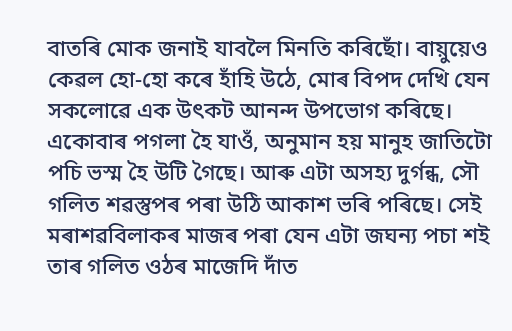বাতৰি মোক জনাই যাবলৈ মিনতি কৰিছোঁ। বায়ুয়েও কেৱল হো-হো কৰে হাঁহি উঠে, মোৰ বিপদ দেখি যেন সকলোৱে এক উৎকট আনন্দ উপভোগ কৰিছে। একোবাৰ পগলা হৈ যাওঁ, অনুমান হয় মানুহ জাতিটো পচি ভস্ম হৈ উটি গৈছে। আৰু এটা অসহ্য দুৰ্গন্ধ, সৌ গলিত শৱস্তুপৰ পৰা উঠি আকাশ ভৰি পৰিছে। সেই মৰাশৱবিলাকৰ মাজৰ পৰা যেন এটা জঘন্য পচা শই তাৰ গলিত ওঠৰ মাজেদি দাঁত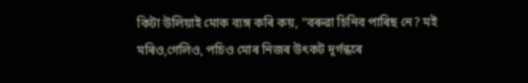কিটা উলিয়াই মোক ব্যঙ্গ কৰি কয়, “বৰুৱা চিনিব পাৰিছ নে? মই মৰিও,গেলিও, পচিও মোৰ নিজৰ উৎকট দূৰ্গন্ধৰে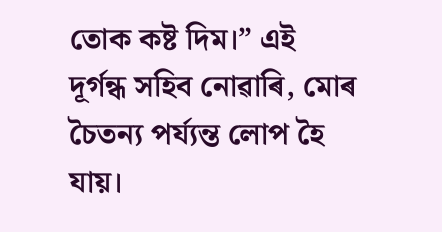তোক কষ্ট দিম।” এই দূৰ্গন্ধ সহিব নোৱাৰি, মোৰ চৈতন্য পৰ্য্যন্ত লোপ হৈ যায়।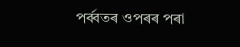পৰ্ব্বতৰ ওপৰৰ পৰা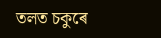তলত চকুৰে